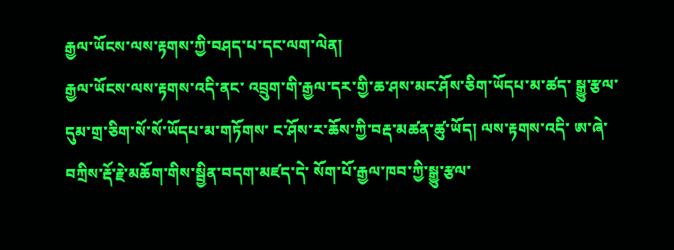རྒྱལ་ཡོངས་ལས་རྟགས་ཀྱི་བཤད་པ་དང་ལག་ལེན།
རྒྱལ་ཡོངས་ལས་རྟགས་འདི་ནང་ འབྲུག་གི་རྒྱལ་དར་གྱི་ཆ་ཤས་མང་ཤོས་ཅིག་ཡོདཔ་མ་ཚད་ སྒྱུ་རྩལ་དུམ་གྲ་ཅིག་སོ་སོ་ཡོདཔ་མ་གཏོགས་ ང་ཤོས་ར་ཆོས་ཀྱི་བརྡ་མཚན་ཚུ་ཡོད། ལས་རྟགས་འདི་ ཨ་ཞེ་བཀྲིས་རྡོ་རྗེ་མཆོག་གིས་སྦྱིན་བདག་མཛད་དེ་ སོག་པོ་རྒྱལ་ཁབ་ཀྱི་སྒྱུ་རྩལ་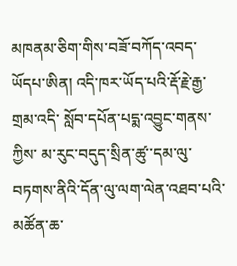མཁནམ་ཅིག་གིས་བཟོ་བཀོད་འབད་ཡོདཔ་ཨིན། འདི་ཁར་ཡོད་པའི་རྡོ་རྗེ་རྒྱ་གྲམ་འདི་ སློབ་དཔོན་པདྨ་འབྱུང་གནས་ཀྱིས་ མ་རུང་བདུད་སྲིན་ཚུ་་དམ་ལུ་བཏགས་ནིའི་དོན་ལུ་ལག་ལེན་འཐབ་པའི་མཚོན་ཆ་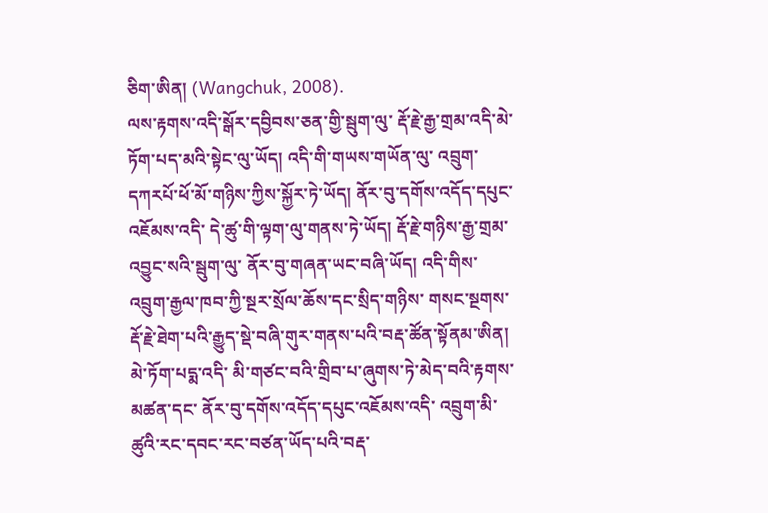ཅིག་ཨིན། (Wangchuk, 2008).
ལས་རྟགས་འདི་སྒོར་དབྱིབས་ཅན་གྱི་སྦུག་ལུ་ རྡོ་རྗེ་རྒྱ་གྲམ་འདི་མེ་ཏོག་པད་མའི་སྟེང་ལུ་ཡོད། འདི་གི་གཡས་གཡོན་ལུ་ འབྲུག་དཀརཔོ་ཕོ་མོ་གཉིས་ཀྱིས་སྐྱོར་ཏེ་ཡོད། ནོར་བུ་དགོས་འདོད་དཔུང་འཇོམས་འདི་ དེ་ཚུ་གི་ལྟག་ལུ་གནས་ཏེ་ཡོད། རྡོ་རྗེ་གཉིས་རྒྱ་གྲམ་འབྱུང་སའི་སྦུག་ལུ་ ནོར་བུ་གཞན་ཡང་བཞི་ཡོད། འདི་གིས་ འབྲུག་རྒྱལ་ཁབ་ཀྱི་སྔར་སྲོལ་ཆོས་དང་སྲིད་གཉིས་ གསང་སྔགས་རྡོ་རྗེ་ཐེག་པའི་རྒྱུད་སྡེ་བཞི་གུར་གནས་པའི་བརྡ་ཚོན་སྟོནམ་ཨིན། མེ་ཏོག་པདྨ་འདི་ མི་གཙང་བའི་གྲིབ་པ་ཞུགས་ཏེ་མེད་བའི་རྟགས་མཚན་དང་ ནོར་བུ་དགོས་འདོད་དཔུང་འཇོམས་འདི་ འབྲུག་མི་ཚུའི་རང་དབང་རང་བཙན་ཡོད་པའི་བརྡ་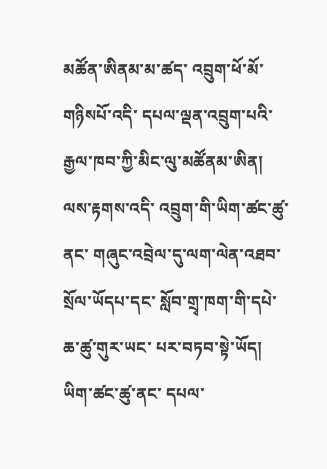མཚོན་ཨིནམ་མ་ཚད་ འབྲུག་ཕོ་མོ་གཉིསཔོ་འདི་ དཔལ་ལྡན་འབྲུག་པའི་རྒྱལ་ཁབ་ཀྱི་མིང་ལུ་མཚོནམ་ཨིན། ལས་རྟགས་འདི་ འབྲུག་གི་ཡིག་ཚང་ཚུ་ནང་ གཞུང་འབྲེལ་དུ་ལག་ལེན་འཐབ་སྲོལ་ཡོདཔ་དང་ སློབ་གྲྭ་ཁག་གི་དཔེ་ཆ་ཚུ་གུར་ཡང་ པར་བཏབ་སྟེ་ཡོད། ཡིག་ཚང་ཚུ་ནང་ དཔལ་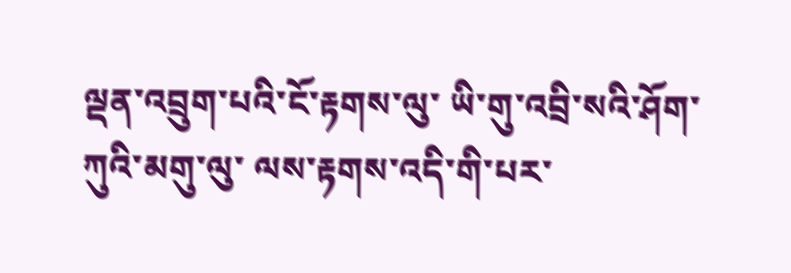ལྡན་འབྲུག་པའི་ངོ་རྟགས་ལུ་ ཡི་གུ་འབྲི་སའི་ཤོག་ཀུའི་མགུ་ལུ་ ལས་རྟགས་འདི་གི་པར་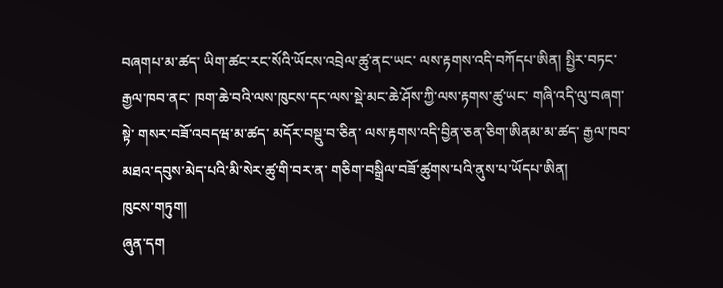བཞགཔ་མ་ཚད་ ཡིག་ཚང་རང་སོའི་ཡོངས་འབྲེལ་ཚུ་ནང་ཡང་ ལས་རྟགས་འདི་བཀོདཔ་ཨིན། སྤྱིར་བཏང་ རྒྱལ་ཁབ་ནང་ ཁག་ཆེ་བའི་ལས་ཁུངས་དང་ལས་སྡེ་མང་ཆེ་ཤོས་ཀྱི་ལས་རྟགས་ཚུ་ཡང་ གཞི་འདི་ལུ་བཞག་སྟེ་ གསར་བཟོ་འབདཝ་མ་ཚད་ མདོར་བསྡུ་བ་ཅིན་ ལས་རྟགས་འདི་བྱིན་ཅན་ཅིག་ཨིནམ་མ་ཚད་ རྒྱལ་ཁབ་མཐའ་དབུས་མེད་པའི་མི་སེར་ཚུ་གི་བར་ན་ གཅིག་བསྒྲིལ་བཟོ་ཚུགས་པའི་ནུས་པ་ཡོདཔ་ཨིན།
ཁུངས་གཏུག།
ཞུན་དག